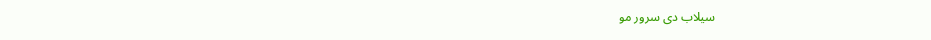سیلاب دی سرور مو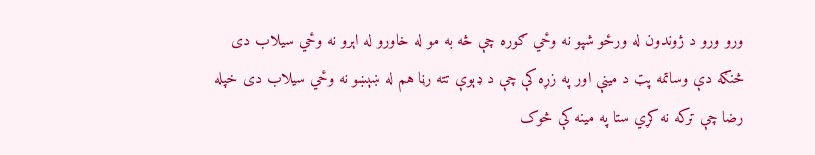ورو ورو د ژوندون له ورځو شپو نه وځي ګوره چې څه به مو له خاورو له اېرو نه وځي سیلاب دی څنګه دې وساتمه پټ د مینې اور په زړه کې چې د ډېوې تته رڼا هم له ښېښو نه وځي سیلاب دی خپله رضا چې ترکه نه کړي ستا په مینه کې څوک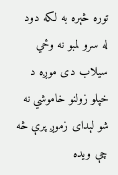توره څېره به لکه دود له سرو لمبو نه وځي سیلاب دی موږه د خپلو زولنو خاموشي نه شو لېدای زموږ پرې څه چې ویده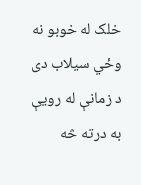خلک له خوبو نه وځي سیلاب دی د زمانې له رویې به درته څه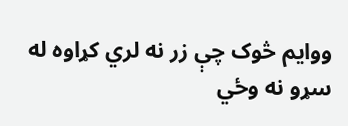ووایم څوک چې زر نه لري کړاوه له سړو نه وځي